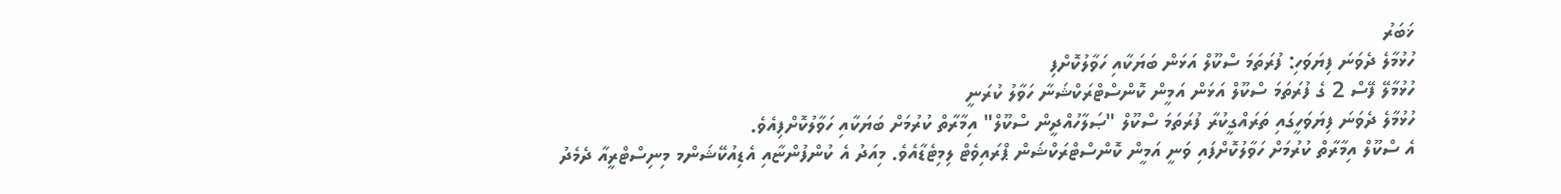ޚަބަރު
ހުޅުމާލެ ދެވަނަ ފިޔަވަހި: ފުރަތަމަ ސްކޫލް އަޅަން ބަޔަކާއި ހަވާލުކޮށްފި
ހުޅުމާލޭ ފޭސް 2 ގެ ފުރަތަމަ ސްކޫލް އަޅަން އަމީން ކޮންސްޓްރަކްޝަނާ ހަވާލު ކުރަނީ
ހުޅުމާލެ ދެވަނަ ފިޔަވަހީގައި ތަރައްގީކުރާ ފުރަތަމަ ސްކޫލް "ޞަލާހުއްދީން ސްކޫލް" އިމާރާތް ކުރުމަށް ބަޔަކާއި ހަވާލުކޮށްފިއެވެ.
އެ ސްކޫލް އިމާރާތް ކުރުމަށް ހަވާލުކޮށްފައި ވަނީ އަމީން ކޮންސްޓްރަކްޝަން ޕްރައިވެޓް ލިމިޓެޑާއެވެ. މިއަދު އެ ކުންފުންޏާއި އެޑިއުކޭޝަންމ މިނިސްޓްރީއާ ދެމެދު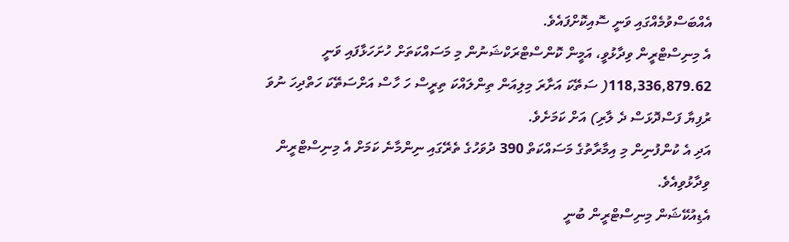އެއްބަސްވުމެއްގައި ވަނީ ސޮއިކޮށްފައެވެ.
އެ މިނިސްޓްރީން ވިދާޅުވީ، އަމީން ކޮންސްޓްރަކްޝަނުން މި މަސައްކަތަށް ހުށަހަޅާފައި ވަނީ 118,336,879.62( ސަތޭކަ އަށާރަ މިލިއަން ތިންލައްކަ ތިރީސް ހަ ހާސް އަށްސަތޭކަ ހަތްދިހަ ނުވަ ރުފިޔާ ފަސްދޮޅަސް ދެ ލާރި) އަށް ކަމަށެވެ.
އަދި އެ ކުންފުނިން މި އިމާރާތުގެ މަސައްކަތް 390 ދުވަހުގެ ތެރޭގައި ނިންމާނެ ކަމަށް އެ މިނިސްޓްރީން ވިދާޅުވިއެވެ.
އެޑިއުކޭޝަން މިނިސްޓްރީން ބުނީ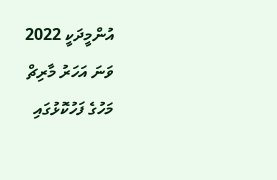އުންމީދަކީ 2022 ވަނަ އަހަރު މާރިޗް މަހުގެ ފަހުކޮޅުގައި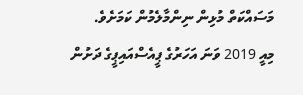މަސައްކަތް މުޅިން ނިންމާލެމުން ކަމަށެވެ.
މިއީ 2019 ވަނަ އަހަރުގެ ޕީއެސްއައިޕީގެ ދަށުން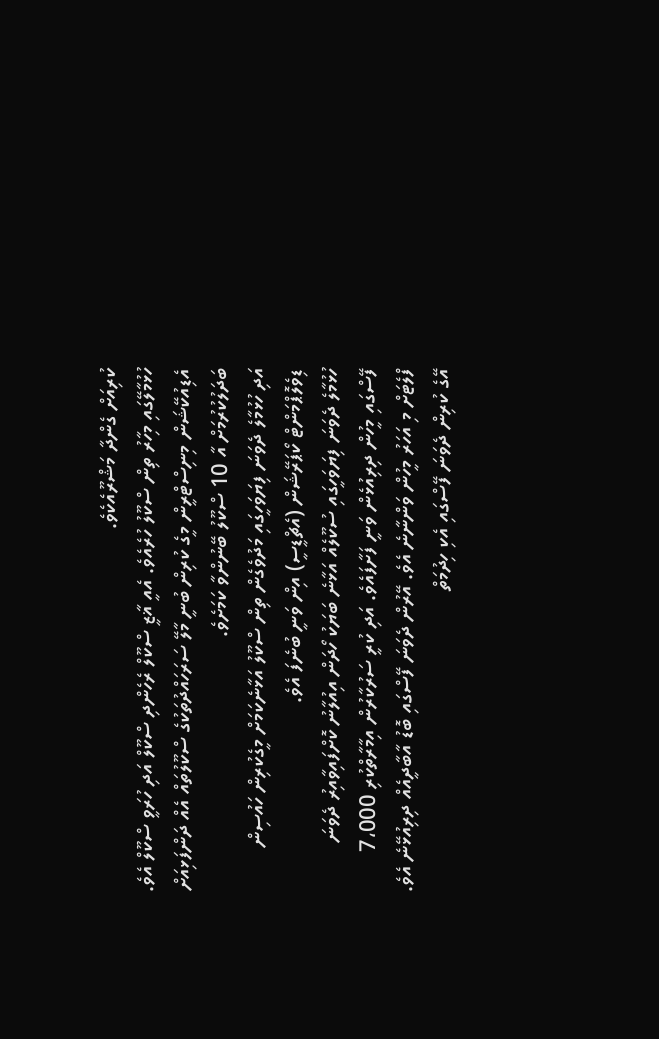ކުރިއަށް ގެންދާ މަޝްރޫއެކެވެ.
ހުޅުމާލޭގައި މިހާރު ތިން ސްކޫލު ހުރެއެވެ. އެއީ ޣާޒީ ސްކޫލް ރެހެންދި ސްކޫލް އަދި ހުރަވީ ސްކޫލް އެވެ. އެޑިއުކޭޝަން މިނިސްޓްރީން މީގެ ކުރިން ބުނީ މާލޭ ސަރަހައްދުތަކުގެ ސްކޫލުތައް އެއް ދަންފަޅިއަށް ބަދަލުކުރުމަށް އާ 10 ސްކޫލު ބޭނުންވާ ކަމަށެވެ.
އަދި ހުޅުމާލެ ދެވަނަ ފިޔަވަހީގައި މަދުވެގެން ތިން ސްކޫލު އަޅާނެކަމަށް މީގެކުރިން ހައުސިން ޑިވެލޮޕްމަންޓް ކޯޕަރޭޝަން (އެޗްޑީސީ) އިން ވަނީ ބުނެފަ އެވެ.
ހުޅުމާލެ ދެވަނަ ފިޔަވަހީގައި ސުކޫލެއް އަޅާނެ ބަޔަކު ހޯދަން އިއުލާނު ކޮށްފައިވާއިރު ދެވަނަ ފޭސްގައި މީހުން ދިރިއުޅެން ވަނީ ފަށާފައެވެ. އަދި ކުރީ ސަރުކާރުން އިމާރާތްކުރި 7،000 ފްލެޓަށް މި އަހަރު މީހުން ވަންނާނެ އެވެ. އޭރުން ދެވަނަ ފޭސްގައި ބޮޑު އާބާދީއެއް ދިރިއުޅޭނެ އެވެ. އޭގެ ކުރިން ދެވަނަ ފޭސްގައި އެކި ހިދުމަތް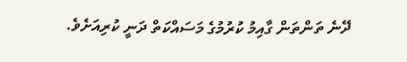ދޭނެ ތަންތަން ގާއިމު ކުރުމުގެ މަސައްކަތް ދަނީ ކުރިއަށެވެ.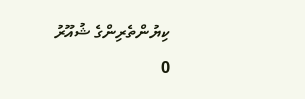ކިޔުންތެރިންގެ ޝުއޫރު
0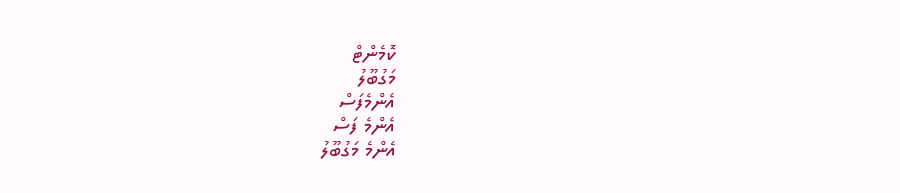ކޮމެންޓް
މަގުބޫލު
އެންމެފަސް
އެންމެ ފަސް
އެންމެ މަގުބޫލު